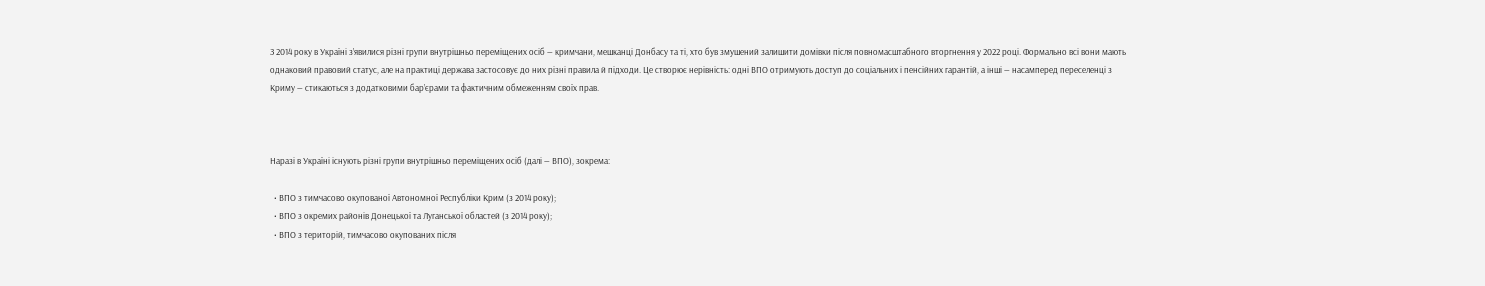З 2014 року в Україні з’явилися різні групи внутрішньо переміщених осіб — кримчани, мешканці Донбасу та ті, хто був змушений залишити домівки після повномасштабного вторгнення у 2022 році. Формально всі вони мають однаковий правовий статус, але на практиці держава застосовує до них різні правила й підходи. Це створює нерівність: одні ВПО отримують доступ до соціальних і пенсійних гарантій, а інші — насамперед переселенці з Криму — стикаються з додатковими бар’єрами та фактичним обмеженням своїх прав.



Наразі в Україні існують різні групи внутрішньо переміщених осіб (далі — ВПО), зокрема:

  • ВПО з тимчасово окупованої Автономної Республіки Крим (з 2014 року);
  • ВПО з окремих районів Донецької та Луганської областей (з 2014 року);
  • ВПО з територій, тимчасово окупованих після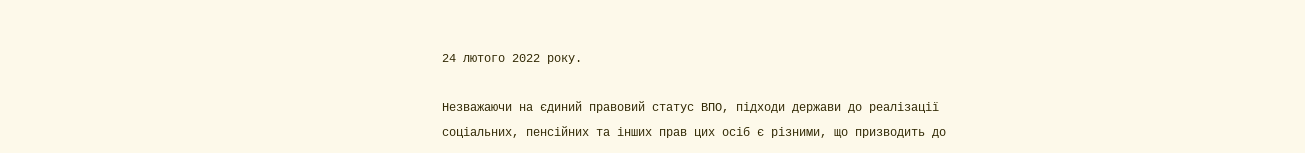24 лютого 2022 року.

Незважаючи на єдиний правовий статус ВПО, підходи держави до реалізації соціальних, пенсійних та інших прав цих осіб є різними, що призводить до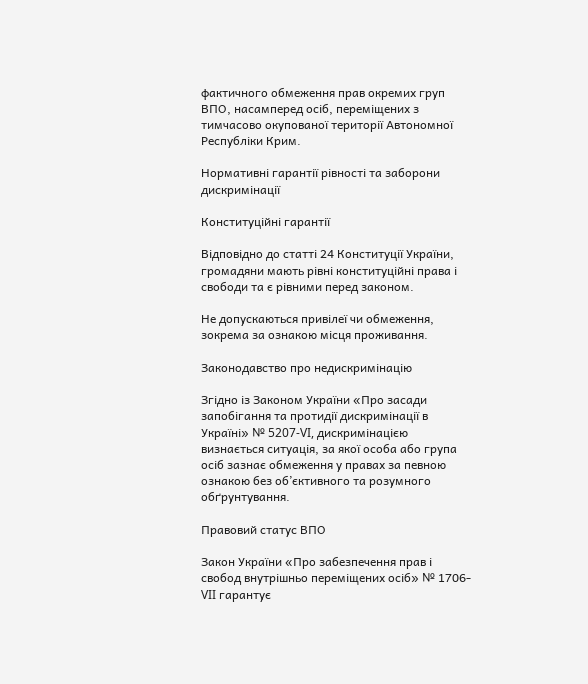фактичного обмеження прав окремих груп ВПО, насамперед осіб, переміщених з тимчасово окупованої території Автономної Республіки Крим.

Нормативні гарантії рівності та заборони дискримінації

Конституційні гарантії

Відповідно до статті 24 Конституції України, громадяни мають рівні конституційні права і свободи та є рівними перед законом.

Не допускаються привілеї чи обмеження, зокрема за ознакою місця проживання.

Законодавство про недискримінацію

Згідно із Законом України «Про засади запобігання та протидії дискримінації в Україні» № 5207-VI, дискримінацією визнається ситуація, за якої особа або група осіб зазнає обмеження у правах за певною ознакою без об’єктивного та розумного обґрунтування.

Правовий статус ВПО

Закон України «Про забезпечення прав і свобод внутрішньо переміщених осіб» № 1706-VII гарантує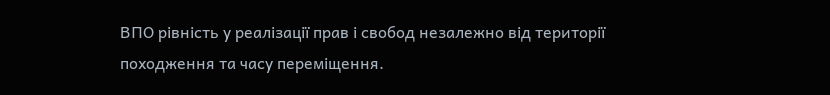ВПО рівність у реалізації прав і свобод незалежно від території походження та часу переміщення.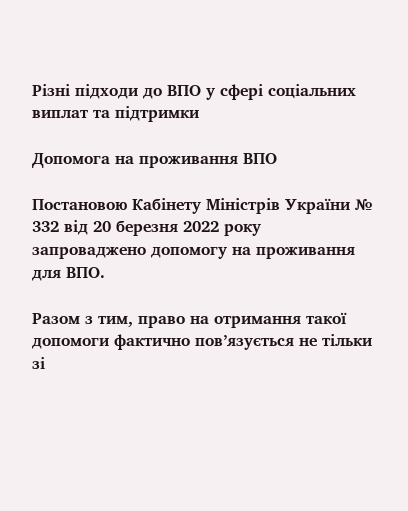Різні підходи до ВПО у сфері соціальних виплат та підтримки

Допомога на проживання ВПО

Постановою Кабінету Міністрів України № 332 від 20 березня 2022 року запроваджено допомогу на проживання для ВПО.

Разом з тим, право на отримання такої допомоги фактично пов’язується не тільки  зі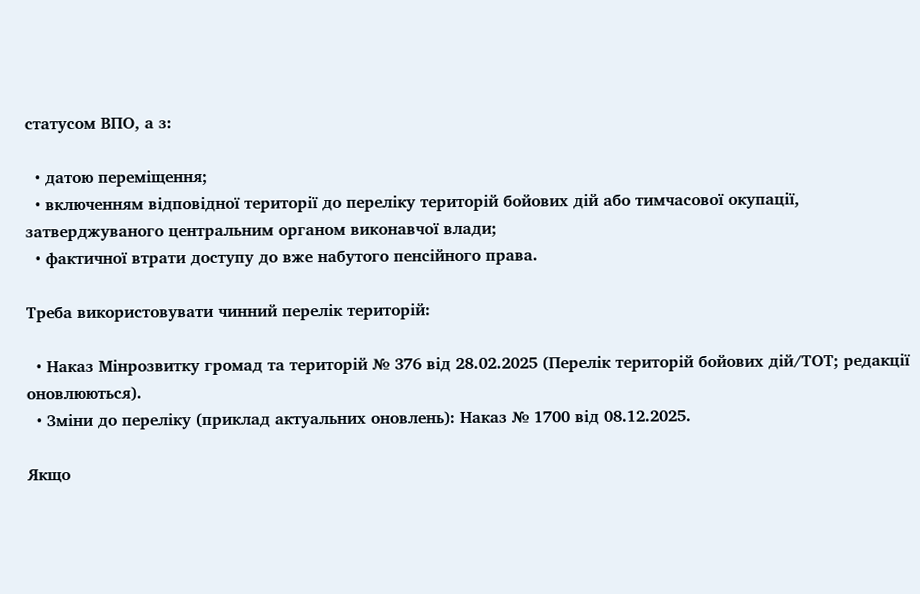статусом ВПО, а з:

  • датою переміщення;
  • включенням відповідної території до переліку територій бойових дій або тимчасової окупації, затверджуваного центральним органом виконавчої влади;
  • фактичної втрати доступу до вже набутого пенсійного права.

Треба використовувати чинний перелік територій:

  • Наказ Мінрозвитку громад та територій № 376 від 28.02.2025 (Перелік територій бойових дій/ТОТ; редакції оновлюються).
  • Зміни до переліку (приклад актуальних оновлень): Наказ № 1700 від 08.12.2025.

Якщо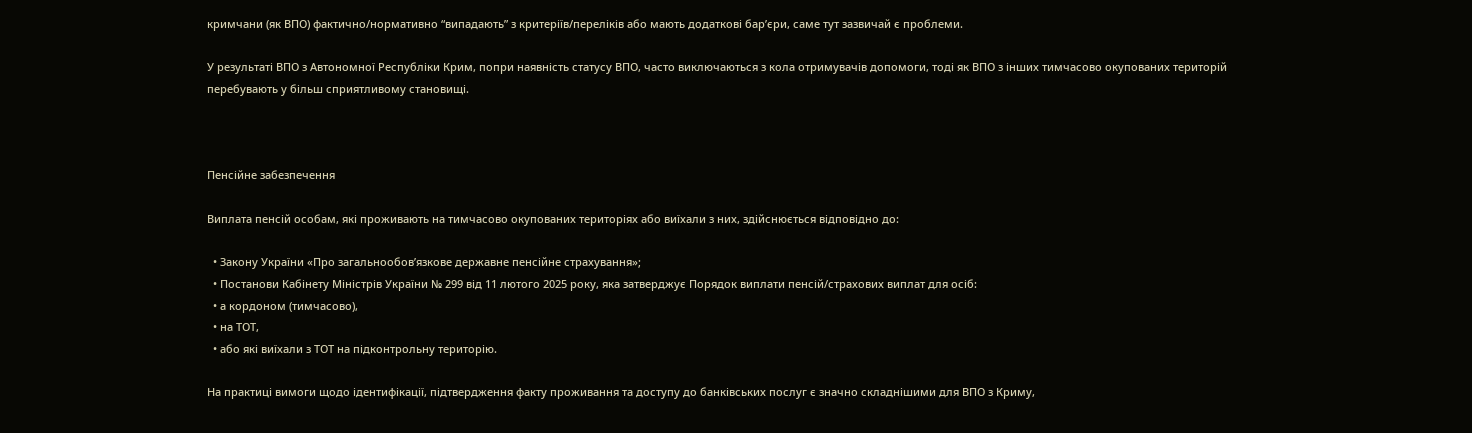кримчани (як ВПО) фактично/нормативно “випадають” з критеріїв/переліків або мають додаткові бар’єри, саме тут зазвичай є проблеми.

У результаті ВПО з Автономної Республіки Крим, попри наявність статусу ВПО, часто виключаються з кола отримувачів допомоги, тоді як ВПО з інших тимчасово окупованих територій перебувають у більш сприятливому становищі.



Пенсійне забезпечення

Виплата пенсій особам, які проживають на тимчасово окупованих територіях або виїхали з них, здійснюється відповідно до:

  • Закону України «Про загальнообов’язкове державне пенсійне страхування»;
  • Постанови Кабінету Міністрів України № 299 від 11 лютого 2025 року, яка затверджує Порядок виплати пенсій/страхових виплат для осіб:
  • а кордоном (тимчасово),
  • на ТОТ,
  • або які виїхали з ТОТ на підконтрольну територію.

На практиці вимоги щодо ідентифікації, підтвердження факту проживання та доступу до банківських послуг є значно складнішими для ВПО з Криму,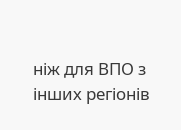ніж для ВПО з інших регіонів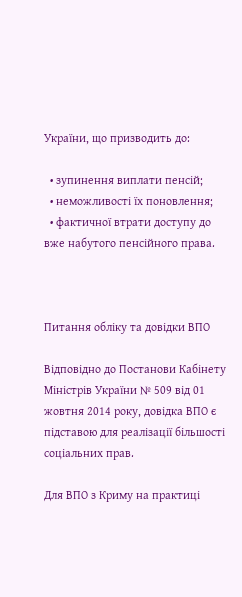України, що призводить до:

  • зупинення виплати пенсій;
  • неможливості їх поновлення;
  • фактичної втрати доступу до вже набутого пенсійного права.



Питання обліку та довідки ВПО

Відповідно до Постанови Кабінету Міністрів України № 509 від 01 жовтня 2014 року, довідка ВПО є підставою для реалізації більшості соціальних прав.

Для ВПО з Криму на практиці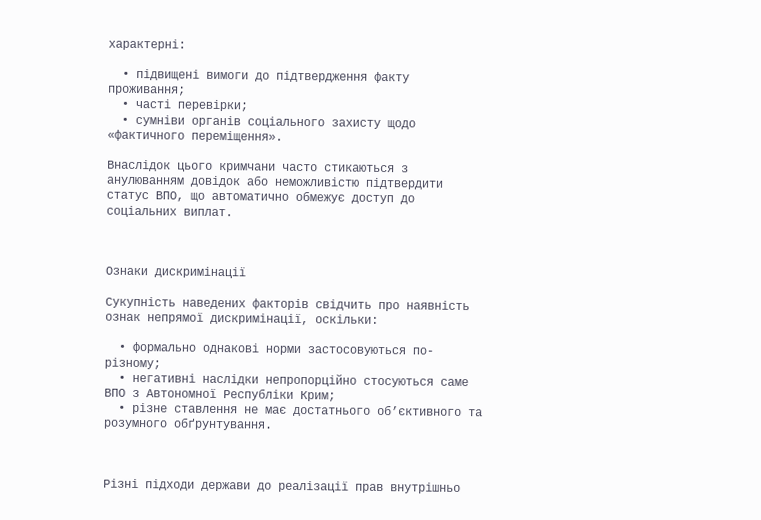характерні:

  • підвищені вимоги до підтвердження факту проживання;
  • часті перевірки;
  • сумніви органів соціального захисту щодо «фактичного переміщення».

Внаслідок цього кримчани часто стикаються з анулюванням довідок або неможливістю підтвердити статус ВПО, що автоматично обмежує доступ до соціальних виплат.



Ознаки дискримінації

Сукупність наведених факторів свідчить про наявність ознак непрямої дискримінації, оскільки:

  • формально однакові норми застосовуються по-різному;
  • негативні наслідки непропорційно стосуються саме ВПО з Автономної Республіки Крим;
  • різне ставлення не має достатнього об’єктивного та розумного обґрунтування.



Різні підходи держави до реалізації прав внутрішньо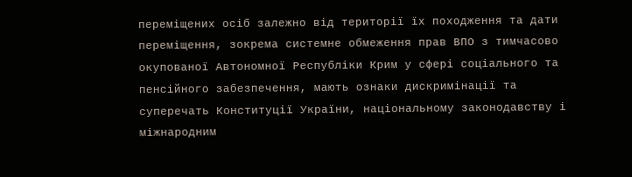переміщених осіб залежно від території їх походження та дати переміщення, зокрема системне обмеження прав ВПО з тимчасово окупованої Автономної Республіки Крим у сфері соціального та пенсійного забезпечення, мають ознаки дискримінації та суперечать Конституції України, національному законодавству і міжнародним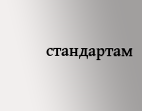стандартам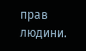прав людини.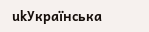ukУкраїнська